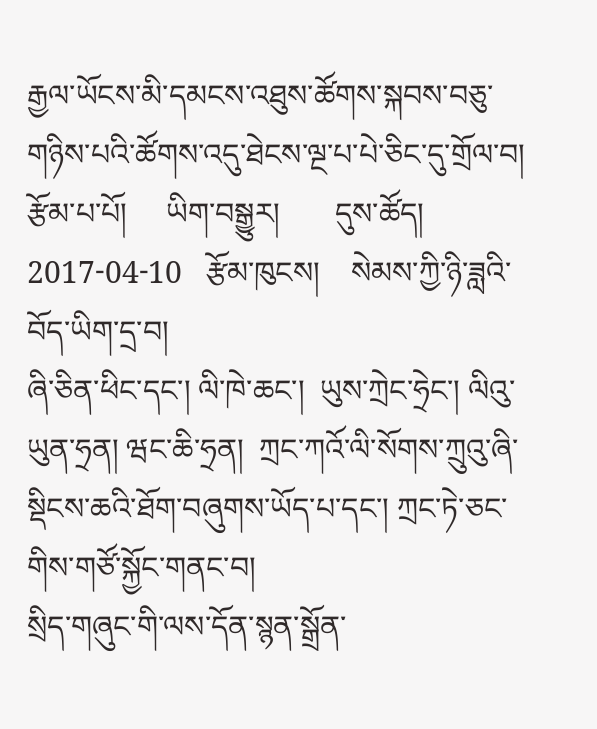རྒྱལ་ཡོངས་མི་དམངས་འཐུས་ཚོགས་སྐབས་བཅུ་གཉིས་པའི་ཚོགས་འདུ་ཐེངས་ལྔ་པ་པེ་ཅིང་དུ་གྲོལ་བ།
རྩོམ་པ་པོ།     ཡིག་བསྒྱུར།       དུས་ཚོད།   2017-04-10   རྩོམ་ཁུངས།    སེམས་ཀྱི་ཉི་ཟླའི་བོད་ཡིག་དྲ་བ།
ཞི་ཅིན་ཕིང་དང་། ལི་ཁེ་ཆང་།  ཡུས་ཀྲེང་ཧྲེང་། ལིའུ་ཡུན་ཧྲན། ཝང་ཆི་ཧྲན།  ཀྲང་ཀའོ་ལི་སོགས་ཀྲུའུ་ཞི་སྡིངས་ཆའི་ཐོག་བཞུགས་ཡོད་པ་དང་། ཀྲང་ཏེ་ཅང་གིས་གཙོ་སྐྱོང་གནང་བ།
སྲིད་གཞུང་གི་ལས་དོན་སྙན་སྒྲོན་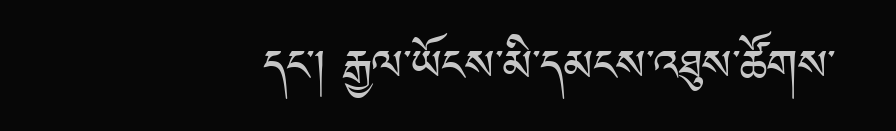དང་། རྒྱལ་ཡོངས་མི་དམངས་འཐུས་ཚོགས་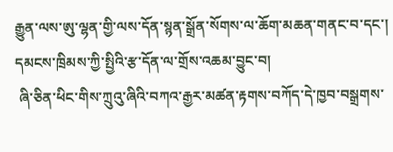རྒྱུན་ལས་ཨུ་ལྷན་གྱི་ལས་དོན་སྙན་སྒྲོན་སོགས་ལ་ཆོག་མཆན་གནང་བ་དང་། དམངས་ཁྲིམས་ཀྱི་སྤྱིའི་རྩ་དོན་ལ་གྲོས་འཆམ་བྱུང་བ།
 ཞི་ཅིན་ཕིང་གིས་ཀྲུའུ་ཞིའི་བཀའ་རྒྱར་མཚན་རྟགས་བཀོད་དེ་ཁྱབ་བསྒྲགས་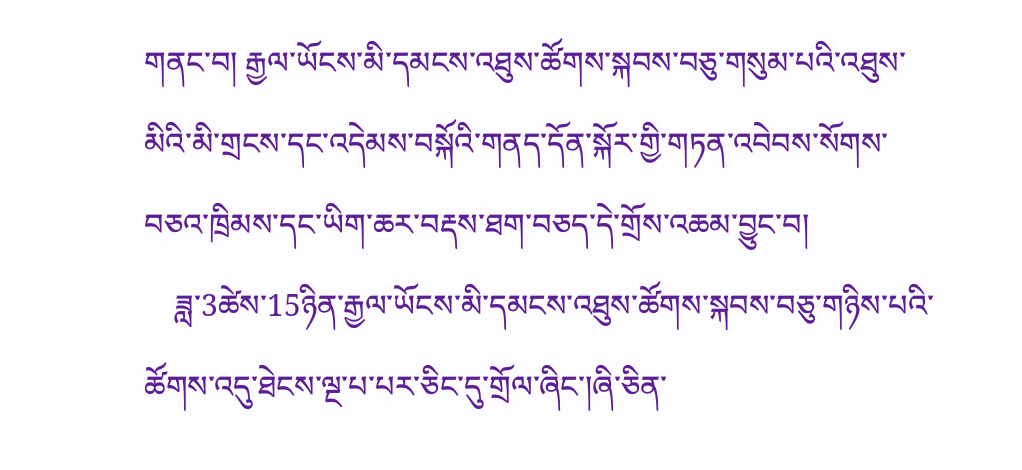གནང་བ། རྒྱལ་ཡོངས་མི་དམངས་འཐུས་ཚོགས་སྐབས་བཅུ་གསུམ་པའི་འཐུས་མིའི་མི་གྲངས་དང་འདེམས་བསྐོའི་གནད་དོན་སྐོར་གྱི་གཏན་འབེབས་སོགས་བཅའ་ཁྲིམས་དང་ཡིག་ཆར་བརྡས་ཐག་བཅད་དེ་གྲོས་འཆམ་བྱུང་བ།
    ཟླ་3ཚེས་15ཉིན་རྒྱལ་ཡོངས་མི་དམངས་འཐུས་ཚོགས་སྐབས་བཅུ་གཉིས་པའི་ཚོགས་འདུ་ཐེངས་ལྔ་པ་པར་ཅིང་དུ་གྲོལ་ཞིང་།ཞི་ཅིན་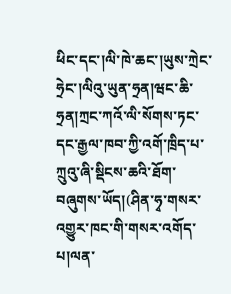ཕིང་དང་།ལི་ཁེ་ཆང་།ཡུས་ཀྲེང་ཧྲེང་།ལིའུ་ཡུན་ཧྲན།ཝང་ཆི་ཧྲན།ཀྲང་ཀའོ་ལི་སོགས་ཏང་དང་རྒྱལ་ཁབ་ཀྱི་འགོ་ཁྲིད་པ་ཀྲུའུ་ཞི་སྡིངས་ཆའི་ཐོག་བཞུགས་ཡོད།(ཤིན་ཧྭ་གསར་འགྱུར་ཁང་གི་གསར་འགོད་པ།ལན་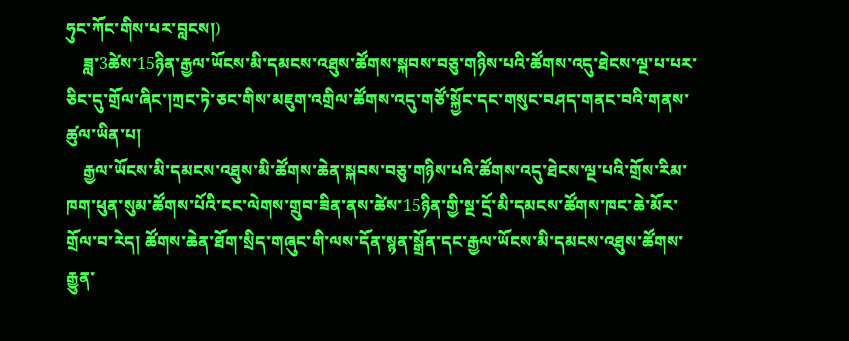ཧུང་ཀོང་གིས་པར་བླངས།)
    ཟླ་3ཚེས་15ཉིན་རྒྱལ་ཡོངས་མི་དམངས་འཐུས་ཚོགས་སྐབས་བཅུ་གཉིས་པའི་ཚོགས་འདུ་ཐེངས་ལྔ་པ་པར་ཅིང་དུ་གྲོལ་ཞིང་།ཀྲང་ཏེ་ཅང་གིས་མཇུག་འགྲིལ་ཚོགས་འདུ་གཙོ་སྐྱོང་དང་གསུང་བཤད་གནང་བའི་གནས་ཚུལ་ཡིན་པ།
    རྒྱལ་ཡོངས་མི་དམངས་འཐུས་མི་ཚོགས་ཆེན་སྐབས་བཅུ་གཉིས་པའི་ཚོགས་འདུ་ཐེངས་ལྔ་པའི་གྲོས་རིམ་ཁག་ཕུན་སུམ་ཚོགས་པོའི་ངང་ལེགས་གྲུབ་ཟིན་ནས་ཚེས་15ཉིན་གྱི་སྔ་དྲོ་མི་དམངས་ཚོགས་ཁང་ཆེ་མོར་གྲོལ་བ་རེད། ཚོགས་ཆེན་ཐོག་སྲིད་གཞུང་གི་ལས་དོན་སྙན་སྒྲོན་དང་རྒྱལ་ཡོངས་མི་དམངས་འཐུས་ཚོགས་རྒྱུན་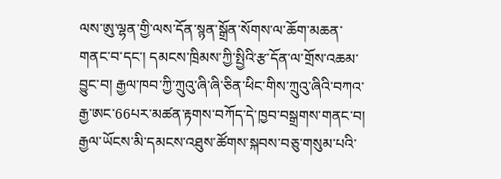ལས་ཨུ་ལྷན་གྱི་ལས་དོན་སྙན་སྒྲོན་སོགས་ལ་ཆོག་མཆན་གནང་བ་དང་། དམངས་ཁྲིམས་ཀྱི་སྤྱིའི་རྩ་དོན་ལ་གྲོས་འཆམ་བྱུང་བ། རྒྱལ་ཁབ་ཀྱི་ཀྲུའུ་ཞི་ཞི་ཅིན་ཕིང་གིས་ཀྲུའུ་ཞིའི་བཀའ་རྒྱ་ཨང་66པར་མཚན་རྟགས་བཀོད་དེ་ཁྱབ་བསྒྲགས་གནང་བ། རྒྱལ་ཡོངས་མི་དམངས་འཐུས་ཚོགས་སྐབས་བཅུ་གསུམ་པའི་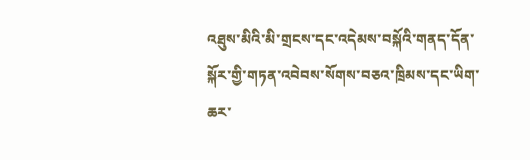འཐུས་མིའི་མི་གྲངས་དང་འདེམས་བསྐོའི་གནད་དོན་སྐོར་གྱི་གཏན་འབེབས་སོགས་བཅའ་ཁྲིམས་དང་ཡིག་ཆར་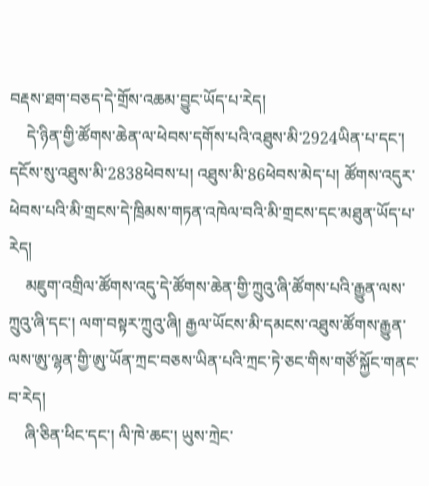བརྡས་ཐག་བཅད་དེ་གྲོས་འཆམ་བྱུང་ཡོད་པ་རེད།
    དེ་ཉིན་གྱི་ཚོགས་ཆེན་ལ་ཕེབས་དགོས་པའི་འཐུས་མི་2924ཡིན་པ་དང་། དངོས་སུ་འཐུས་མི་2838ཕེབས་པ། འཐུས་མི་86ཕེབས་མེད་པ། ཚོགས་འདུར་ཕེབས་པའི་མི་གྲངས་དེ་ཁྲིམས་གཏན་འཁེལ་བའི་མི་གྲངས་དང་མཐུན་ཡོད་པ་རེད།
    མཇུག་འགྲིལ་ཚོགས་འདུ་དེ་ཚོགས་ཆེན་གྱི་ཀྲུའུ་ཞི་ཚོགས་པའི་རྒྱུན་ལས་ཀྲུའུ་ཞི་དང་། ལག་བསྟར་ཀྲུའུ་ཞི། རྒྱལ་ཡོངས་མི་དམངས་འཐུས་ཚོགས་རྒྱུན་ལས་ཨུ་ལྷན་གྱི་ཨུ་ཡོན་ཀྲང་བཅས་ཡིན་པའི་ཀྲང་ཏེ་ཅང་གིས་གཙོ་སྐྱོང་གནང་བ་རེད།
    ཞི་ཅིན་ཕིང་དང་། ལི་ཁེ་ཆང་། ཡུས་ཀྲེང་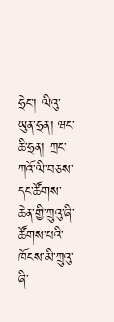ཧྲེང་། ལིའུ་ཡུན་ཧྲན། ཝང་ཆི་ཧྲན། ཀྲང་ཀའོ་ལི་བཅས་དང་ཚོགས་ཆེན་གྱི་ཀྲུའུ་ཞི་ཚོགས་པའི་ཁོངས་མི་ཀྲུའུ་ཞི་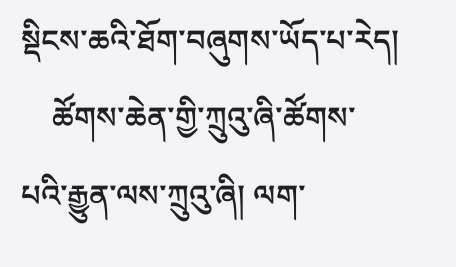སྡིངས་ཆའི་ཐོག་བཞུགས་ཡོད་པ་རེད།
    ཚོགས་ཆེན་གྱི་ཀྲུའུ་ཞི་ཚོགས་པའི་རྒྱུན་ལས་ཀྲུའུ་ཞི། ལག་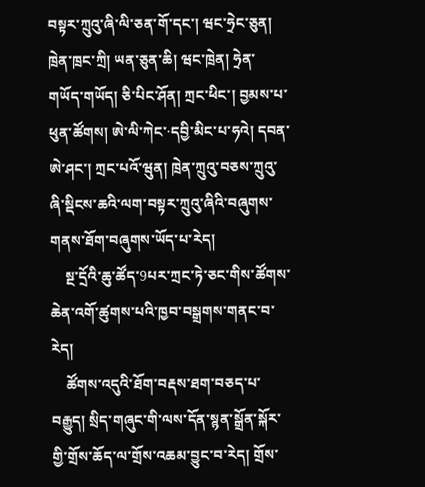བསྟར་ཀྲུའུ་ཞི་ལི་ཅན་གོ་དང་། ཝང་ཧྲེང་ཅུན། ཁྲེན་ཁྲང་ཀྲི། ཡན་ཅུན་ཆི། ཝང་ཁྲེན། ཧྲེན་གཡོད་གཡོད། ཅི་པིང་ཤོན། ཀྲང་ཕིང་། བྱམས་པ་ཕུན་ཚོགས། ཨེ་ལི་ཀེང་·དབྱི་མིང་པ་ཧའེ། དབན་ཨེ་ཤང་། ཀྲང་པའོ་ཝུན། ཁྲེན་ཀྲུའུ་བཅས་ཀྲུའུ་ཞི་སྡིངས་ཆའི་ལག་བསྟར་ཀྲུའུ་ཞིའི་བཞུགས་གནས་ཐོག་བཞུགས་ཡོད་པ་རེད།
    སྔ་དྲོའི་ཆུ་ཚོད་9པར་ཀྲང་ཏེ་ཅང་གིས་ཚོགས་ཆེན་འགོ་ཚུགས་པའི་ཁྱབ་བསྒྲགས་གནང་བ་རེད།
    ཚོགས་འདུའི་ཐོག་བརྡས་ཐག་བཅད་པ་བརྒྱུད། སྲིད་གཞུང་གི་ལས་དོན་སྙན་སྒྲོན་སྐོར་གྱི་གྲོས་ཆོད་ལ་གྲོས་འཆམ་བྱུང་བ་རེད། གྲོས་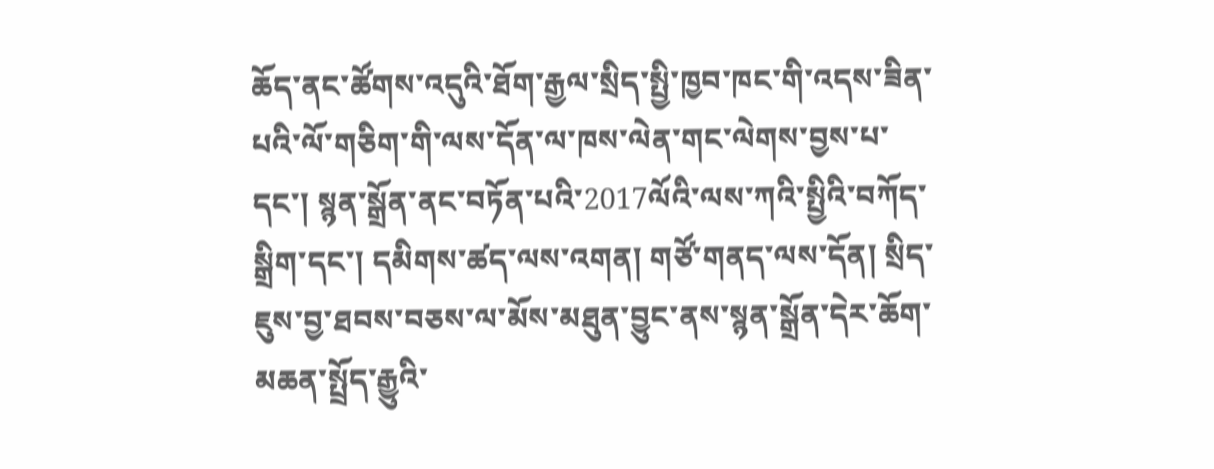ཆོད་ནང་ཚོགས་འདུའི་ཐོག་རྒྱལ་སྲིད་སྤྱི་ཁྱབ་ཁང་གི་འདས་ཟིན་པའི་ལོ་གཅིག་གི་ལས་དོན་ལ་ཁས་ལེན་གང་ལེགས་བྱས་པ་དང་། སྙན་སྒྲོན་ནང་བཏོན་པའི་2017ལོའི་ལས་ཀའི་སྤྱིའི་བཀོད་སྒྲིག་དང་། དམིགས་ཚད་ལས་འགན། གཙོ་གནད་ལས་དོན། སྲིད་ཇུས་བྱ་ཐབས་བཅས་ལ་མོས་མཐུན་བྱུང་ནས་སྙན་སྒྲོན་དེར་ཆོག་མཆན་སྤྲོད་རྒྱུའི་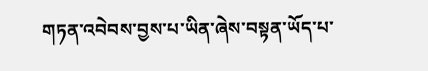གཏན་འབེབས་བྱས་པ་ཡིན་ཞེས་བསྟན་ཡོད་པ་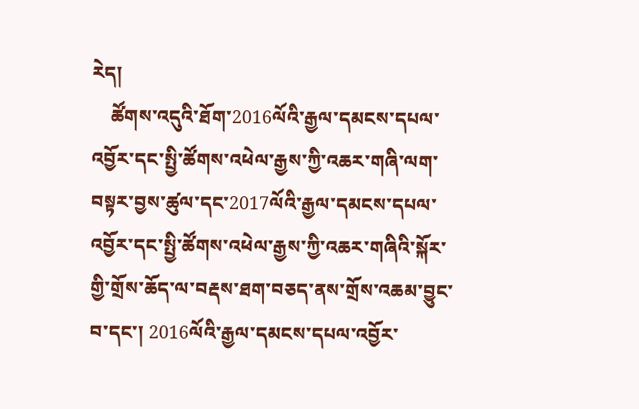རེད།
    ཚོགས་འདུའི་ཐོག་2016ལོའི་རྒྱལ་དམངས་དཔལ་འབྱོར་དང་སྤྱི་ཚོགས་འཕེལ་རྒྱས་ཀྱི་འཆར་གཞི་ལག་བསྟར་བྱས་ཚུལ་དང་2017ལོའི་རྒྱལ་དམངས་དཔལ་འབྱོར་དང་སྤྱི་ཚོགས་འཕེལ་རྒྱས་ཀྱི་འཆར་གཞིའི་སྐོར་གྱི་གྲོས་ཆོད་ལ་བརྡས་ཐག་བཅད་ནས་གྲོས་འཆམ་བྱུང་བ་དང་། 2016ལོའི་རྒྱལ་དམངས་དཔལ་འབྱོར་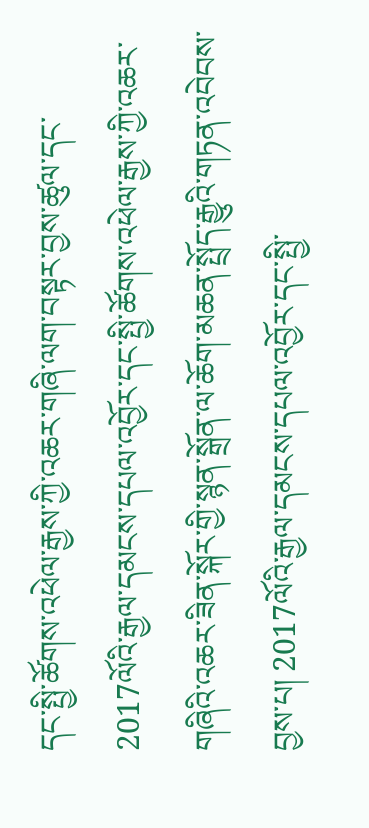དང་སྤྱི་ཚོགས་འཕེལ་རྒྱས་ཀྱི་འཆར་གཞི་ལག་བསྟར་བྱས་ཚུལ་དང་2017ལོའི་རྒྱལ་དམངས་དཔལ་འབྱོར་དང་སྤྱི་ཚོགས་འཕེལ་རྒྱས་ཀྱི་འཆར་གཞིའི་འཆར་ཟིན་སྐོར་གྱི་སྙན་སྒྲོན་ལ་ཆོག་མཆན་སྤྲོད་རྒྱུའི་གཏན་འབེབས་བྱས་པ། 2017ལོའི་རྒྱལ་དམངས་དཔལ་འབྱོར་དང་སྤྱི་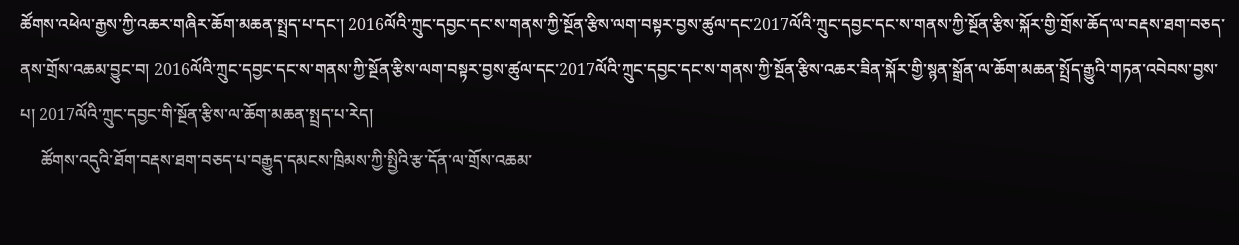ཚོགས་འཕེལ་རྒྱས་ཀྱི་འཆར་གཞིར་ཆོག་མཆན་སྤྲད་པ་དང་། 2016ལོའི་ཀྲུང་དབྱང་དང་ས་གནས་ཀྱི་སྔོན་རྩིས་ལག་བསྟར་བྱས་ཚུལ་དང་2017ལོའི་ཀྲུང་དབྱང་དང་ས་གནས་ཀྱི་སྔོན་རྩིས་སྐོར་གྱི་གྲོས་ཆོད་ལ་བརྡས་ཐག་བཅད་ནས་གྲོས་འཆམ་བྱུང་བ། 2016ལོའི་ཀྲུང་དབྱང་དང་ས་གནས་ཀྱི་སྔོན་རྩིས་ལག་བསྟར་བྱས་ཚུལ་དང་2017ལོའི་ཀྲུང་དབྱང་དང་ས་གནས་ཀྱི་སྔོན་རྩིས་འཆར་ཟིན་སྐོར་གྱི་སྙན་སྒྲོན་ལ་ཆོག་མཆན་སྤྲོད་རྒྱུའི་གཏན་འབེབས་བྱས་པ། 2017ལོའི་ཀྲུང་དབྱང་གི་སྔོན་རྩིས་ལ་ཆོག་མཆན་སྤྲད་པ་རེད།
     ཚོགས་འདུའི་ཐོག་བརྡས་ཐག་བཅད་པ་བརྒྱུད་དམངས་ཁྲིམས་ཀྱི་སྤྱིའི་རྩ་དོན་ལ་གྲོས་འཆམ་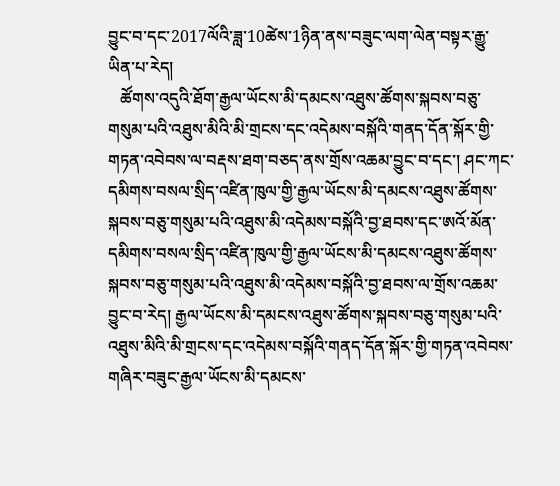བྱུང་བ་དང་2017ལོའི་ཟླ་10ཚེས་1ཉིན་ནས་བཟུང་ལག་ལེན་བསྟར་རྒྱུ་ཡིན་པ་རེད།
   ཚོགས་འདུའི་ཐོག་རྒྱལ་ཡོངས་མི་དམངས་འཐུས་ཚོགས་སྐབས་བཅུ་གསུམ་པའི་འཐུས་མིའི་མི་གྲངས་དང་འདེམས་བསྐོའི་གནད་དོན་སྐོར་གྱི་གཏན་འབེབས་ལ་བརྡས་ཐག་བཅད་ནས་གྲོས་འཆམ་བྱུང་བ་དང་། ཤང་ཀང་དམིགས་བསལ་སྲིད་འཛིན་ཁུལ་གྱི་རྒྱལ་ཡོངས་མི་དམངས་འཐུས་ཚོགས་སྐབས་བཅུ་གསུམ་པའི་འཐུས་མི་འདེམས་བསྐོའི་བྱ་ཐབས་དང་ཨའོ་མོན་དམིགས་བསལ་སྲིད་འཛིན་ཁུལ་གྱི་རྒྱལ་ཡོངས་མི་དམངས་འཐུས་ཚོགས་སྐབས་བཅུ་གསུམ་པའི་འཐུས་མི་འདེམས་བསྐོའི་བྱ་ཐབས་ལ་གྲོས་འཆམ་བྱུང་བ་རེད། རྒྱལ་ཡོངས་མི་དམངས་འཐུས་ཚོགས་སྐབས་བཅུ་གསུམ་པའི་འཐུས་མིའི་མི་གྲངས་དང་འདེམས་བསྐོའི་གནད་དོན་སྐོར་གྱི་གཏན་འབེབས་གཞིར་བཟུང་རྒྱལ་ཡོངས་མི་དམངས་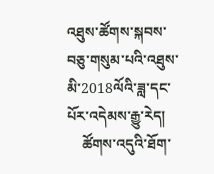འཐུས་ཚོགས་སྐབས་བཅུ་གསུམ་པའི་འཐུས་མི་2018ལོའི་ཟླ་དང་པོར་འདེམས་རྒྱུ་རེད།
    ཚོགས་འདུའི་ཐོག་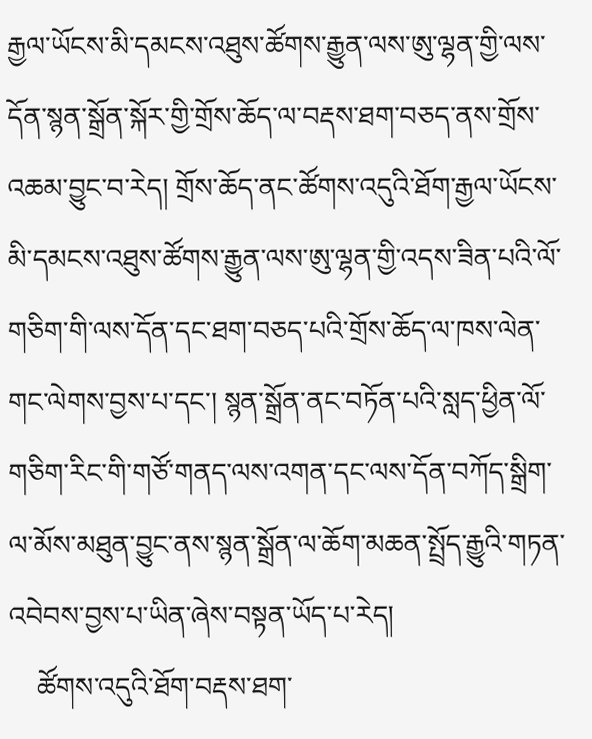རྒྱལ་ཡོངས་མི་དམངས་འཐུས་ཚོགས་རྒྱུན་ལས་ཨུ་ལྷན་གྱི་ལས་དོན་སྙན་སྒྲོན་སྐོར་གྱི་གྲོས་ཆོད་ལ་བརྡས་ཐག་བཅད་ནས་གྲོས་འཆམ་བྱུང་བ་རེད། གྲོས་ཆོད་ནང་ཚོགས་འདུའི་ཐོག་རྒྱལ་ཡོངས་མི་དམངས་འཐུས་ཚོགས་རྒྱུན་ལས་ཨུ་ལྷན་གྱི་འདས་ཟིན་པའི་ལོ་གཅིག་གི་ལས་དོན་དང་ཐག་བཅད་པའི་གྲོས་ཆོད་ལ་ཁས་ལེན་གང་ལེགས་བྱས་པ་དང་། སྙན་སྒྲོན་ནང་བཏོན་པའི་སླད་ཕྱིན་ལོ་གཅིག་རིང་གི་གཙོ་གནད་ལས་འགན་དང་ལས་དོན་བཀོད་སྒྲིག་ལ་མོས་མཐུན་བྱུང་ནས་སྙན་སྒྲོན་ལ་ཆོག་མཆན་སྤྲོད་རྒྱུའི་གཏན་འབེབས་བྱས་པ་ཡིན་ཞེས་བསྟན་ཡོད་པ་རེད།
    ཚོགས་འདུའི་ཐོག་བརྡས་ཐག་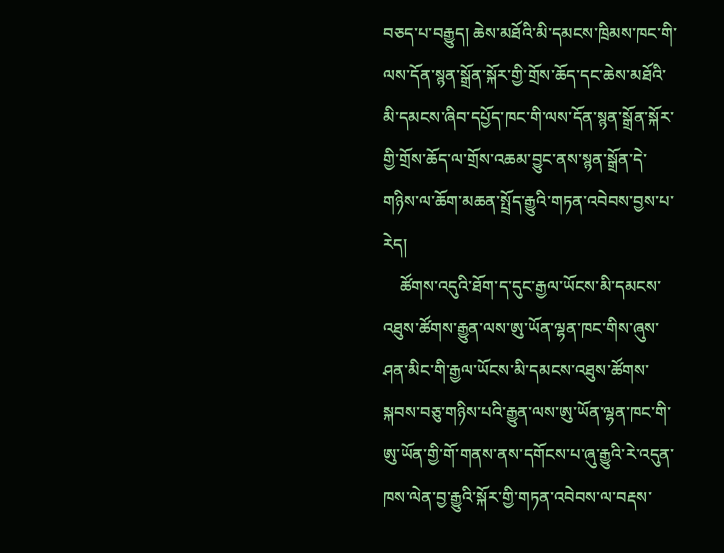བཅད་པ་བརྒྱུད། ཆེས་མཐོའི་མི་དམངས་ཁྲིམས་ཁང་གི་ལས་དོན་སྙན་སྒྲོན་སྐོར་གྱི་གྲོས་ཆོད་དང་ཆེས་མཐོའི་མི་དམངས་ཞིབ་དཔྱོད་ཁང་གི་ལས་དོན་སྙན་སྒྲོན་སྐོར་གྱི་གྲོས་ཆོད་ལ་གྲོས་འཆམ་བྱུང་ནས་སྙན་སྒྲོན་དེ་གཉིས་ལ་ཆོག་མཆན་སྤྲོད་རྒྱུའི་གཏན་འབེབས་བྱས་པ་རེད།
    ཚོགས་འདུའི་ཐོག་ད་དུང་རྒྱལ་ཡོངས་མི་དམངས་འཐུས་ཚོགས་རྒྱུན་ལས་ཨུ་ཡོན་ལྷན་ཁང་གིས་ཞུས་ཤན་མིང་གི་རྒྱལ་ཡོངས་མི་དམངས་འཐུས་ཚོགས་སྐབས་བཅུ་གཉིས་པའི་རྒྱུན་ལས་ཨུ་ཡོན་ལྷན་ཁང་གི་ཨུ་ཡོན་གྱི་གོ་གནས་ནས་དགོངས་པ་ཞུ་རྒྱུའི་རེ་འདུན་ཁས་ལེན་བྱ་རྒྱུའི་སྐོར་གྱི་གཏན་འབེབས་ལ་བརྡས་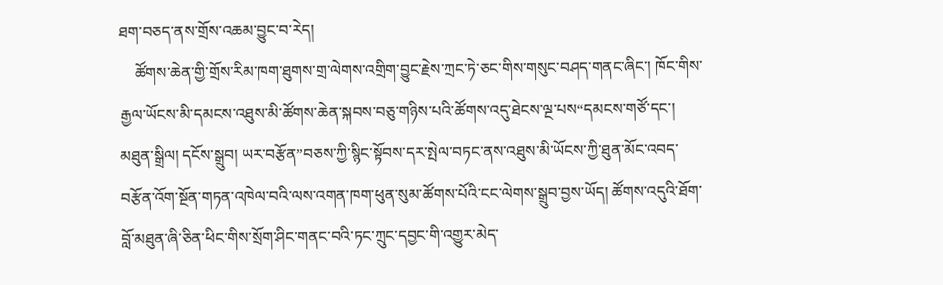ཐག་བཅད་ནས་གྲོས་འཆམ་བྱུང་བ་རེད།
    ཚོགས་ཆེན་གྱི་གྲོས་རིམ་ཁག་ཐུགས་གྲ་ལེགས་འགྲིག་བྱུང་རྗེས་ཀྲང་ཏེ་ཅང་གིས་གསུང་བཤད་གནང་ཞིང་། ཁོང་གིས་རྒྱལ་ཡོངས་མི་དམངས་འཐུས་མི་ཚོགས་ཆེན་སྐབས་བཅུ་གཉིས་པའི་ཚོགས་འདུ་ཐེངས་ལྔ་པས“དམངས་གཙོ་དང་། མཐུན་སྒྲིལ། དངོས་སྒྲུབ། ཡར་བརྩོན”བཅས་ཀྱི་སྙིང་སྟོབས་དར་སྤེལ་བཏང་ནས་འཐུས་མི་ཡོངས་ཀྱི་ཐུན་མོང་འབད་བརྩོན་འོག་སྔོན་གཏན་འཁེལ་བའི་ལས་འགན་ཁག་ཕུན་སུམ་ཚོགས་པོའི་ངང་ལེགས་སྒྲུབ་བྱས་ཡོད། ཚོགས་འདུའི་ཐོག་བློ་མཐུན་ཞི་ཅིན་ཕིང་གིས་སྲོག་ཤིང་གནང་བའི་ཏང་ཀྲུང་དབྱང་གི་འགྱུར་མེད་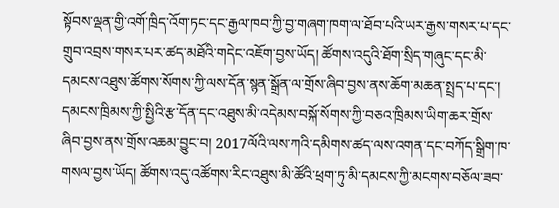སྟོབས་ལྡན་གྱི་འགོ་ཁྲིད་འོག་ཏང་དང་རྒྱལ་ཁབ་ཀྱི་བྱ་གཞག་ཁག་ལ་ཐོབ་པའི་ཡར་རྒྱས་གསར་པ་དང་གྲུབ་འབྲས་གསར་པར་ཚད་མཐོའི་གདེང་འཇོག་བྱས་ཡོད། ཚོགས་འདུའི་ཐོག་སྲིད་གཞུང་དང་མི་དམངས་འཐུས་ཚོགས་སོགས་ཀྱི་ལས་དོན་སྙན་སྒྲོན་ལ་གྲོས་ཞིབ་བྱས་ནས་ཆོག་མཆན་སྤྲད་པ་དང་། དམངས་ཁྲིམས་ཀྱི་སྤྱིའི་རྩ་དོན་དང་འཐུས་མི་འདེམས་བསྐོ་སོགས་ཀྱི་བཅའ་ཁྲིམས་ཡིག་ཆར་གྲོས་ཞིབ་བྱས་ནས་གྲོས་འཆམ་བྱུང་བ། 2017ལོའི་ལས་ཀའི་དམིགས་ཚད་ལས་འགན་དང་བཀོད་སྒྲིག་ཁ་གསལ་བྱས་ཡོད། ཚོགས་འདུ་འཚོགས་རིང་འཐུས་མི་ཚོའི་ཕྲག་ཏུ་མི་དམངས་ཀྱི་མངགས་བཅོལ་ཟབ་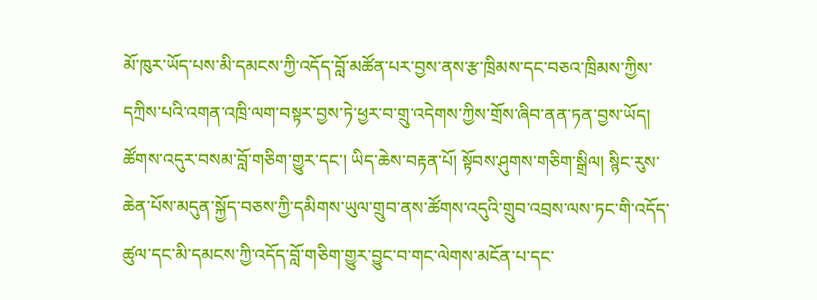མོ་ཁུར་ཡོད་པས་མི་དམངས་ཀྱི་འདོད་བློ་མཚོན་པར་བྱས་ནས་རྩ་ཁྲིམས་དང་བཅའ་ཁྲིམས་ཀྱིས་དཀྲིས་པའི་འགན་འཁྲི་ལག་བསྟར་བྱས་ཏེ་ཕྱར་བ་གྲུ་འདེགས་ཀྱིས་གྲོས་ཞིབ་ནན་ཏན་བྱས་ཡོད། ཚོགས་འདུར་བསམ་བློ་གཅིག་གྱུར་དང་། ཡིད་ཆེས་བརྟན་པོ། སྟོབས་ཤུགས་གཅིག་སྒྲིལ། སྙིང་རུས་ཆེན་པོས་མདུན་སྐྱོད་བཅས་ཀྱི་དམིགས་ཡུལ་གྲུབ་ནས་ཚོགས་འདུའི་གྲུབ་འབྲས་ལས་ཏང་གི་འདོད་ཚུལ་དང་མི་དམངས་ཀྱི་འདོད་བློ་གཅིག་གྱུར་བྱུང་བ་གང་ལེགས་མངོན་པ་དང་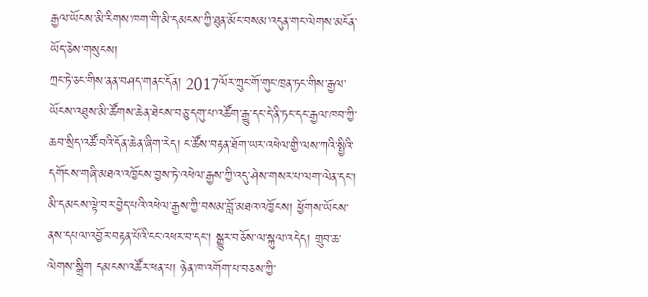རྒྱལ་ཡོངས་མི་རིགས་ཁག་གི་མི་དམངས་ཀྱི་ཐུན་མོང་བསམ་འདུན་གང་ལེགས་མངོན་ཡོད་ཅེས་གསུངས།
ཀྲང་ཏེ་ཅང་གིས་ནན་བཤད་གནང་དོན། 2017ལོར་ཀྲུང་གོ་གུང་ཁྲན་ཏང་གིས་རྒྱལ་ཡོངས་འཐུས་མི་ཚོགས་ཆེན་ཐེངས་བཅུ་དགུ་པ་འཚོག་རྒྱུ་དང་དེ་ནི་ཏང་དང་རྒྱལ་ཁབ་ཀྱི་ཆབ་སྲིད་འཚོ་བའི་དོན་ཆེན་ཞིག་རེད། ང་ཚོས་བརྟན་ཐོག་ཡར་འཕེལ་གྱི་ལས་ཀའི་སྤྱིའི་དགོངས་གཞི་མཐའ་འཁྱོངས་བྱས་ཏེ་འཕེལ་རྒྱས་ཀྱི་འདུ་ཤེས་གསར་པ་ལག་ལེན་དང་། མི་དམངས་ལྟེ་བར་བྱེད་པའི་འཕེལ་རྒྱས་ཀྱི་བསམ་བློ་མཐའ་འཁྱོངས། ཕྱོགས་ཡོངས་ནས་དཔལ་འབྱོར་བརྟན་པོའི་ངང་འཕར་བ་དང་། སྒྱུར་བཅོས་ལ་སྐུལ་འདེད། གྲུབ་ཆ་ལེགས་སྒྲིག དམངས་འཚོར་ཕན་པ། ཉེན་ཁ་འགོག་པ་བཅས་ཀྱི་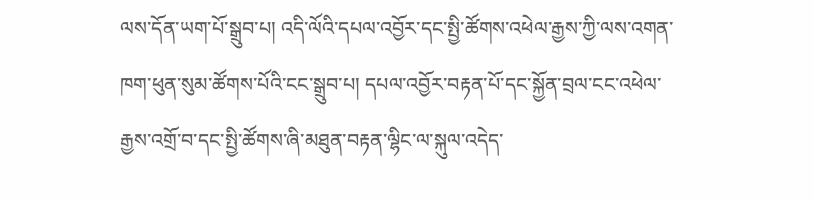ལས་དོན་ཡག་པོ་སྒྲུབ་པ། འདི་ལོའི་དཔལ་འབྱོར་དང་སྤྱི་ཚོགས་འཕེལ་རྒྱས་ཀྱི་ལས་འགན་ཁག་ཕུན་སུམ་ཚོགས་པོའི་ངང་སྒྲུབ་པ། དཔལ་འབྱོར་བརྟན་པོ་དང་སྐྱོན་བྲལ་ངང་འཕེལ་རྒྱས་འགྲོ་བ་དང་སྤྱི་ཚོགས་ཞི་མཐུན་བརྟན་ལྷིང་ལ་སྐུལ་འདེད་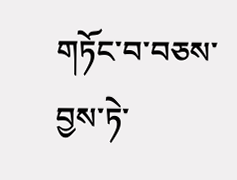གཏོང་བ་བཅས་བྱས་ཏེ་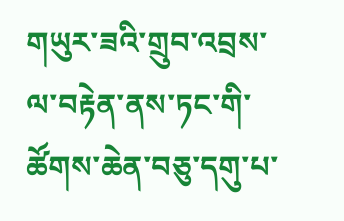གཡུར་ཟའི་གྲུབ་འབྲས་ལ་བརྟེན་ནས་ཏང་གི་ཚོགས་ཆེན་བཅུ་དགུ་པ་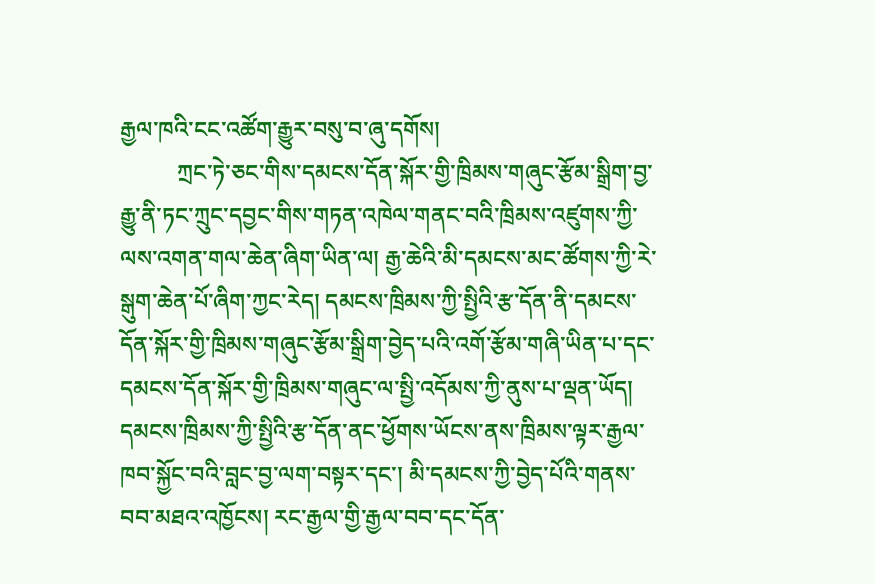རྒྱལ་ཁའི་ངང་འཚོག་རྒྱུར་བསུ་བ་ཞུ་དགོས།
          ཀྲང་ཏེ་ཅང་གིས་དམངས་དོན་སྐོར་གྱི་ཁྲིམས་གཞུང་རྩོམ་སྒྲིག་བྱ་རྒྱུ་ནི་ཏང་ཀྲུང་དབྱང་གིས་གཏན་འཁེལ་གནང་བའི་ཁྲིམས་འཛུགས་ཀྱི་ལས་འགན་གལ་ཆེན་ཞིག་ཡིན་ལ། རྒྱ་ཆེའི་མི་དམངས་མང་ཚོགས་ཀྱི་རེ་སྒུག་ཆེན་པོ་ཞིག་ཀྱང་རེད། དམངས་ཁྲིམས་ཀྱི་སྤྱིའི་རྩ་དོན་ནི་དམངས་དོན་སྐོར་གྱི་ཁྲིམས་གཞུང་རྩོམ་སྒྲིག་བྱེད་པའི་འགོ་རྩོམ་གཞི་ཡིན་པ་དང་དམངས་དོན་སྐོར་གྱི་ཁྲིམས་གཞུང་ལ་སྤྱི་འདོམས་ཀྱི་ནུས་པ་ལྡན་ཡོད། དམངས་ཁྲིམས་ཀྱི་སྤྱིའི་རྩ་དོན་ནང་ཕྱོགས་ཡོངས་ནས་ཁྲིམས་ལྟར་རྒྱལ་ཁབ་སྐྱོང་བའི་བླང་བྱ་ལག་བསྟར་དང་། མི་དམངས་ཀྱི་བྱེད་པོའི་གནས་བབ་མཐའ་འཁྱོངས། རང་རྒྱལ་གྱི་རྒྱལ་བབ་དང་དོན་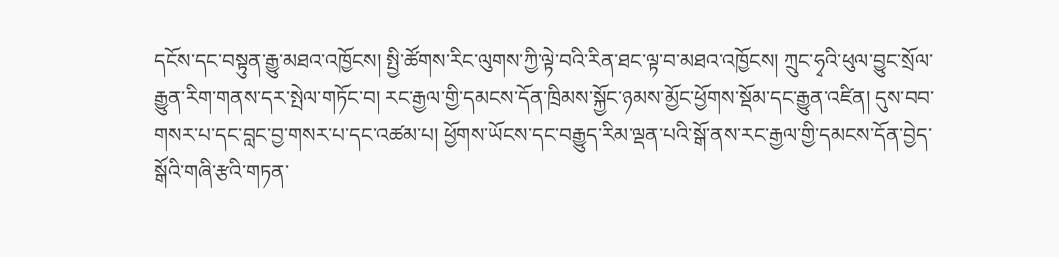དངོས་དང་བསྟུན་རྒྱུ་མཐའ་འཁྱོངས། སྤྱི་ཚོགས་རིང་ལུགས་ཀྱི་ལྟེ་བའི་རིན་ཐང་ལྟ་བ་མཐའ་འཁྱོངས། ཀྲུང་ཧྭའི་ཕུལ་བྱུང་སྲོལ་རྒྱུན་རིག་གནས་དར་སྤེལ་གཏོང་བ། རང་རྒྱལ་གྱི་དམངས་དོན་ཁྲིམས་སྐྱོང་ཉམས་མྱོང་ཕྱོགས་སྡོམ་དང་རྒྱུན་འཛིན། དུས་བབ་གསར་པ་དང་བླང་བྱ་གསར་པ་དང་འཚམ་པ། ཕྱོགས་ཡོངས་དང་བརྒྱུད་རིམ་ལྡན་པའི་སྒོ་ནས་རང་རྒྱལ་གྱི་དམངས་དོན་བྱེད་སྒོའི་གཞི་རྩའི་གཏན་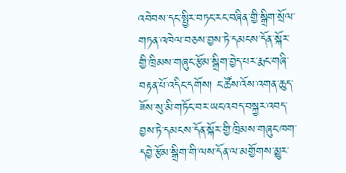འབེབས་དང་སྤྱིར་བཏང་རང་བཞིན་གྱི་སྒྲིག་སྲོལ་གཏན་འཁེལ་བཅས་བྱས་ཏེ་དམངས་དོན་སྐོར་གྱི་ཁྲིམས་གཞུང་རྩོམ་སྒྲིག་བྱེད་པར་རྨང་གཞི་བརྟན་པོ་འདིང་དགོས། ང་ཚོས་འོས་འགན་ཆུད་ཟོས་སུ་མི་གཏོང་བར་ཡང་འབད་བསྐྱར་འབད་བྱས་ཏེ་དམངས་དོན་སྐོར་གྱི་ཁྲིམས་གཞུང་ཁག་དབྱེ་རྩོམ་སྒྲིག་གི་ལས་དོན་ལ་མགྱོགས་མྱུར་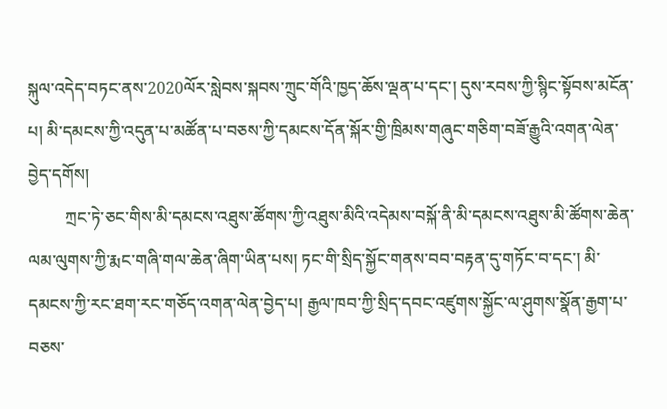སྐུལ་འདེད་བཏང་ནས་2020ལོར་སླེབས་སྐབས་ཀྲུང་གོའི་ཁྱད་ཆོས་ལྡན་པ་དང་། དུས་རབས་ཀྱི་སྙིང་སྟོབས་མངོན་པ། མི་དམངས་ཀྱི་འདུན་པ་མཚོན་པ་བཅས་ཀྱི་དམངས་དོན་སྐོར་གྱི་ཁྲིམས་གཞུང་གཅིག་བཟོ་རྒྱུའི་འགན་ལེན་བྱེད་དགོས།
         ཀྲང་ཏེ་ཅང་གིས་མི་དམངས་འཐུས་ཚོགས་ཀྱི་འཐུས་མིའི་འདེམས་བསྐོ་ནི་མི་དམངས་འཐུས་མི་ཚོགས་ཆེན་ལམ་ལུགས་ཀྱི་རྨང་གཞི་གལ་ཆེན་ཞིག་ཡིན་པས། ཏང་གི་སྲིད་སྐྱོང་གནས་བབ་བརྟན་དུ་གཏོང་བ་དང་། མི་དམངས་ཀྱི་རང་ཐག་རང་གཅོད་འགན་ལེན་བྱེད་པ། རྒྱལ་ཁབ་ཀྱི་སྲིད་དབང་འཛུགས་སྐྱོང་ལ་ཤུགས་སྣོན་རྒྱག་པ་བཅས་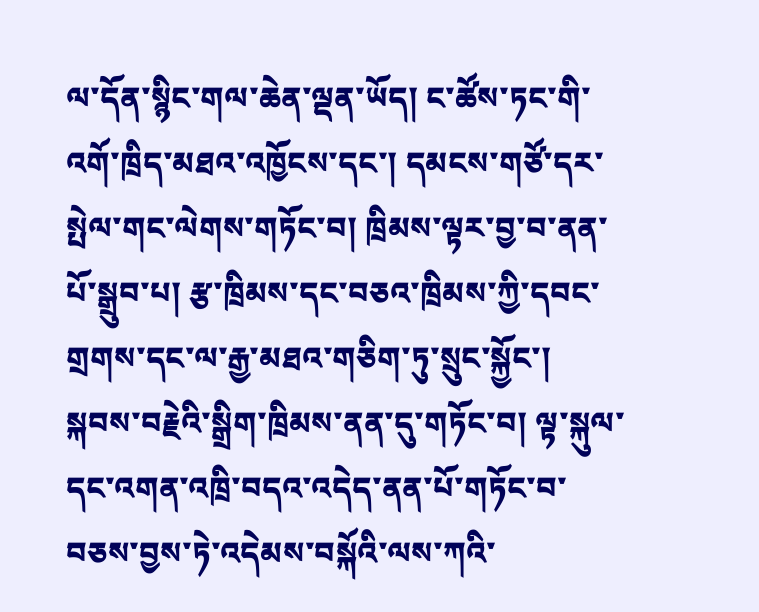ལ་དོན་སྙིང་གལ་ཆེན་ལྡན་ཡོད། ང་ཚོས་ཏང་གི་འགོ་ཁྲིད་མཐའ་འཁྱོངས་དང་། དམངས་གཙོ་དར་སྤེལ་གང་ལེགས་གཏོང་བ། ཁྲིམས་ལྟར་བྱ་བ་ནན་པོ་སྒྲུབ་པ། རྩ་ཁྲིམས་དང་བཅའ་ཁྲིམས་ཀྱི་དབང་གྲགས་དང་ལ་རྒྱ་མཐའ་གཅིག་ཏུ་སྲུང་སྐྱོང་། སྐབས་བརྗེའི་སྒྲིག་ཁྲིམས་ནན་དུ་གཏོང་བ། ལྟ་སྐུལ་དང་འགན་འཁྲི་བདའ་འདེད་ནན་པོ་གཏོང་བ་བཅས་བྱས་ཏེ་འདེམས་བསྐོའི་ལས་ཀའི་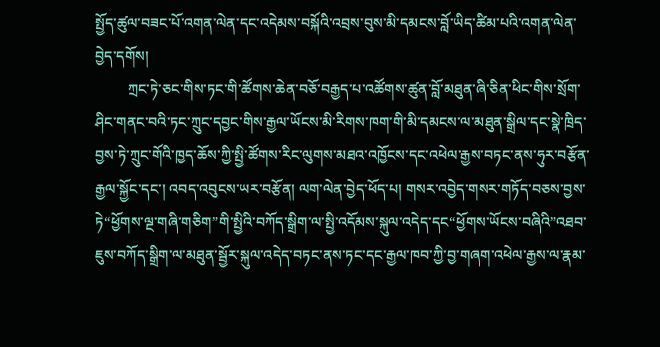སྤྱོད་ཚུལ་བཟང་པོ་འགན་ལེན་དང་འདེམས་བསྐོའི་འབྲས་བུས་མི་དམངས་བློ་ཡིད་ཚིམ་པའི་འགན་ལེན་བྱེད་དགོས།
         ཀྲང་ཏེ་ཅང་གིས་ཏང་གི་ཚོགས་ཆེན་བཅོ་བརྒྱད་པ་འཚོགས་ཚུན་བློ་མཐུན་ཞི་ཅིན་ཕིང་གིས་སྲོག་ཤིང་གནང་བའི་ཏང་ཀྲུང་དབྱང་གིས་རྒྱལ་ཡོངས་མི་རིགས་ཁག་གི་མི་དམངས་ལ་མཐུན་སྒྲིལ་དང་སྣེ་ཁྲིད་བྱས་ཏེ་ཀྲུང་གོའི་ཁྱད་ཆོས་ཀྱི་སྤྱི་ཚོགས་རིང་ལུགས་མཐའ་འཁྱོངས་དང་འཕེལ་རྒྱས་བཏང་ནས་ཧུར་བརྩོན་རྒྱལ་སྐྱོང་དང་། འབད་འབུངས་ཡར་བརྩོན། ལག་ལེན་བྱེད་ཕོད་པ། གསར་འབྱེད་གསར་གཏོད་བཅས་བྱས་ཏེ“ཕྱོགས་ལྔ་གཞི་གཅིག”གི་སྤྱིའི་བཀོད་སྒྲིག་ལ་སྤྱི་འདོམས་སྐུལ་འདེད་དང“ཕྱོགས་ཡོངས་བཞིའི”འཐབ་ཇུས་བཀོད་སྒྲིག་ལ་མཐུན་སྦྱོར་སྐུལ་འདེད་བཏང་ནས་ཏང་དང་རྒྱལ་ཁབ་ཀྱི་བྱ་གཞག་འཕེལ་རྒྱས་ལ་རྣམ་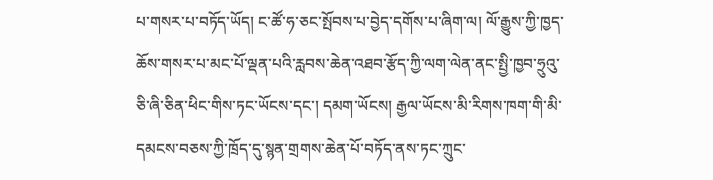པ་གསར་པ་བཏོད་ཡོད། ང་ཚོ་ཧ་ཅང་སྤོབས་པ་བྱེད་དགོས་པ་ཞིག་ལ། ལོ་རྒྱུས་ཀྱི་ཁྱད་ཆོས་གསར་པ་མང་པོ་ལྡན་པའི་རླབས་ཆེན་འཐབ་རྩོད་ཀྱི་ལག་ལེན་ནང་སྤྱི་ཁྱབ་ཧྲུའུ་ཅི་ཞི་ཅིན་ཕིང་གིས་ཏང་ཡོངས་དང་། དམག་ཡོངས། རྒྱལ་ཡོངས་མི་རིགས་ཁག་གི་མི་དམངས་བཅས་ཀྱི་ཁྲོད་དུ་སྙན་གྲགས་ཆེན་པོ་བཏོད་ནས་ཏང་ཀྲུང་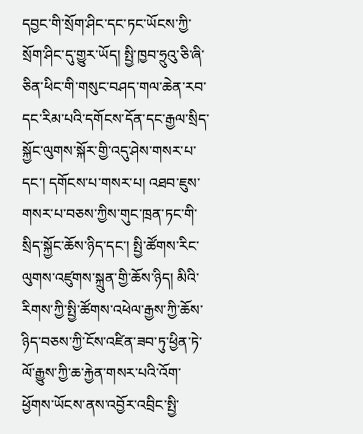དབྱང་གི་སྲོག་ཤིང་དང་ཏང་ཡོངས་ཀྱི་སྲོག་ཤིང་དུ་གྱུར་ཡོད། སྤྱི་ཁྱབ་ཧྲུའུ་ཅི་ཞི་ཅིན་ཕིང་གི་གསུང་བཤད་གལ་ཆེན་རབ་དང་རིམ་པའི་དགོངས་དོན་དང་རྒྱལ་སྲིད་སྐྱོང་ལུགས་སྐོར་གྱི་འདུ་ཤེས་གསར་པ་དང་། དགོངས་པ་གསར་པ། འཐབ་ཇུས་གསར་པ་བཅས་ཀྱིས་གུང་ཁྲན་ཏང་གི་སྲིད་སྐྱོང་ཆོས་ཉིད་དང་། སྤྱི་ཚོགས་རིང་ལུགས་འཛུགས་སྐྲུན་གྱི་ཆོས་ཉིད། མིའི་རིགས་ཀྱི་སྤྱི་ཚོགས་འཕེལ་རྒྱས་ཀྱི་ཆོས་ཉིད་བཅས་ཀྱི་ངོས་འཛིན་ཟབ་ཏུ་ཕྱིན་ཏེ་ལོ་རྒྱུས་ཀྱི་ཆ་རྐྱེན་གསར་པའི་འོག་ཕྱོགས་ཡོངས་ནས་འབྱོར་འབྲིང་སྤྱི་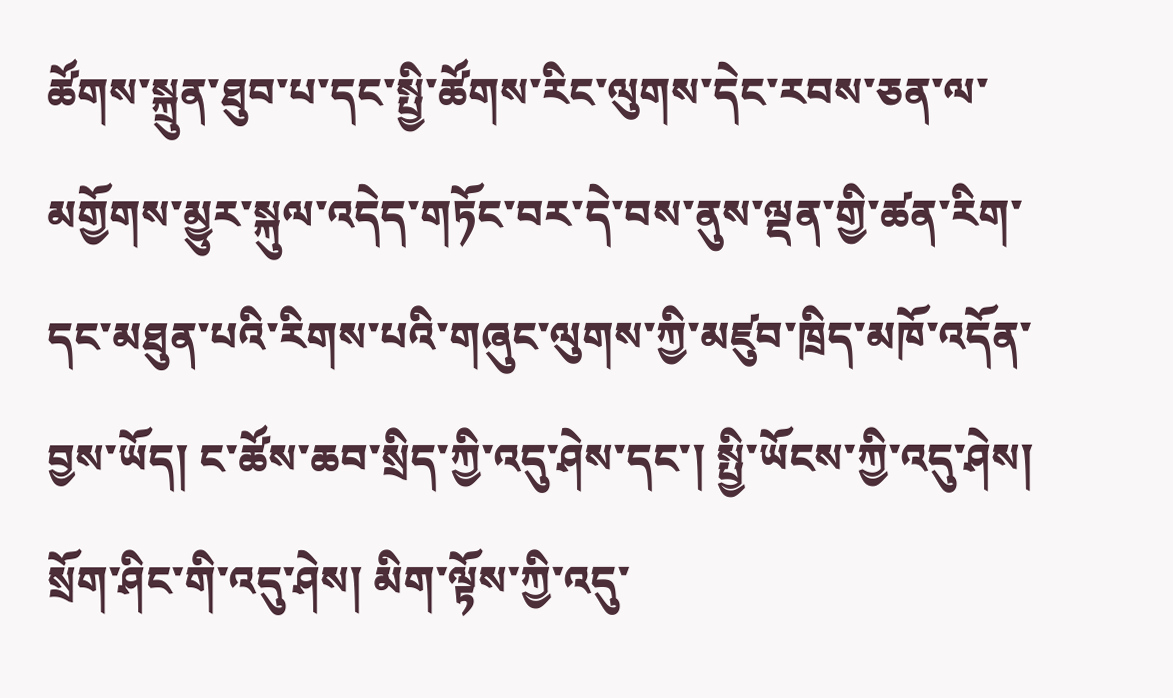ཚོགས་སྐྲུན་ཐུབ་པ་དང་སྤྱི་ཚོགས་རིང་ལུགས་དེང་རབས་ཅན་ལ་མགྱོགས་མྱུར་སྐུལ་འདེད་གཏོང་བར་དེ་བས་ནུས་ལྡན་གྱི་ཚན་རིག་དང་མཐུན་པའི་རིགས་པའི་གཞུང་ལུགས་ཀྱི་མཛུབ་ཁྲིད་མཁོ་འདོན་བྱས་ཡོད། ང་ཚོས་ཆབ་སྲིད་ཀྱི་འདུ་ཤེས་དང་། སྤྱི་ཡོངས་ཀྱི་འདུ་ཤེས། སྲོག་ཤིང་གི་འདུ་ཤེས། མིག་ལྟོས་ཀྱི་འདུ་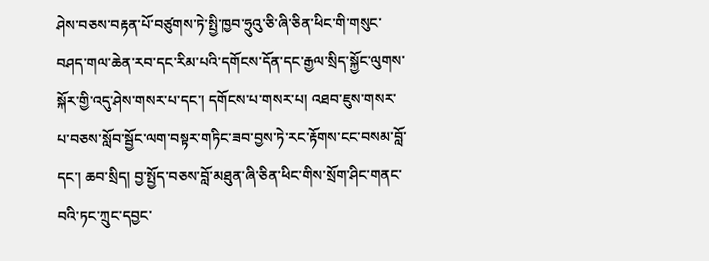ཤེས་བཅས་བརྟན་པོ་བཙུགས་ཏེ་སྤྱི་ཁྱབ་ཧྲུའུ་ཅི་ཞི་ཅིན་ཕིང་གི་གསུང་བཤད་གལ་ཆེན་རབ་དང་རིམ་པའི་དགོངས་དོན་དང་རྒྱལ་སྲིད་སྐྱོང་ལུགས་སྐོར་གྱི་འདུ་ཤེས་གསར་པ་དང་། དགོངས་པ་གསར་པ། འཐབ་ཇུས་གསར་པ་བཅས་སློབ་སྦྱོང་ལག་བསྟར་གཏིང་ཟབ་བྱས་ཏེ་རང་རྟོགས་ངང་བསམ་བློ་དང་། ཆབ་སྲིད། བྱ་སྤྱོད་བཅས་བློ་མཐུན་ཞི་ཅིན་ཕིང་གིས་སྲོག་ཤིང་གནང་བའི་ཏང་ཀྲུང་དབྱང་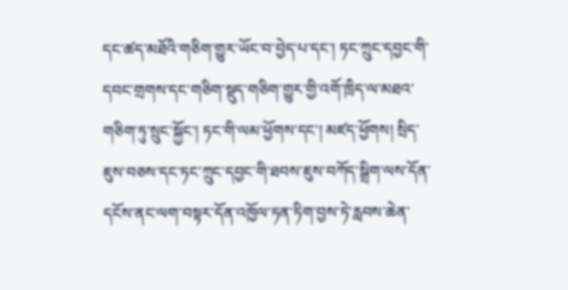དང་ཚད་མཐོའི་གཅིག་གྱུར་ཡོང་བ་བྱེད་པ་དང་། ཏང་ཀྲུང་དབྱང་གི་དབང་གྲགས་དང་གཅིག་སྡུད་གཅིག་གྱུར་གྱི་འགོ་ཁྲིད་ལ་མཐའ་གཅིག་ཏུ་སྲུང་སྐྱོང་། ཏང་གི་ལམ་ཕྱོགས་དང་། མཛད་ཕྱོགས། སྲིད་ཇུས་བཅས་དང་ཏང་ཀྲུང་དབྱང་གི་ཐབས་ཇུས་བཀོད་སྒྲིག་ལས་དོན་དངོས་ནང་ལག་བསྟར་དོན་འཁྱོལ་ཏན་ཏིག་བྱས་ཏེ་རླབས་ཆེན་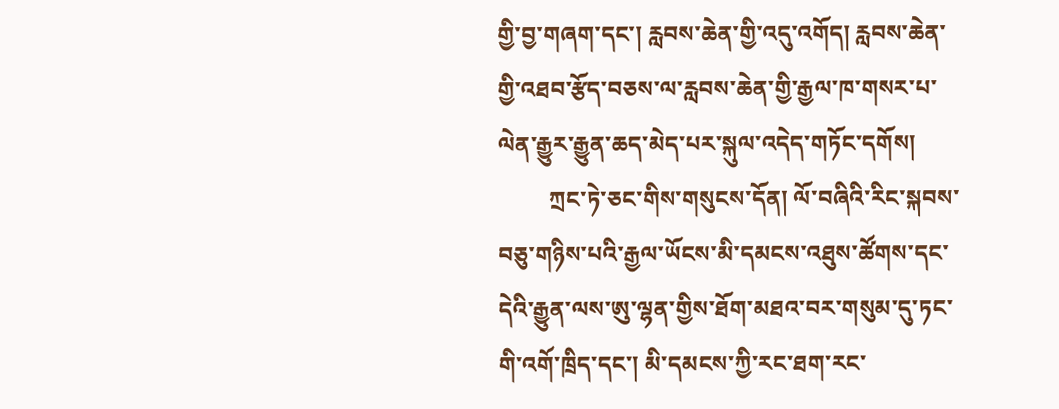གྱི་བྱ་གཞག་དང་། རླབས་ཆེན་གྱི་འདུ་འགོད། རླབས་ཆེན་གྱི་འཐབ་རྩོད་བཅས་ལ་རླབས་ཆེན་གྱི་རྒྱལ་ཁ་གསར་པ་ལེན་རྒྱུར་རྒྱུན་ཆད་མེད་པར་སྐུལ་འདེད་གཏོང་དགོས།
         ཀྲང་ཏེ་ཅང་གིས་གསུངས་དོན། ལོ་བཞིའི་རིང་སྐབས་བཅུ་གཉིས་པའི་རྒྱལ་ཡོངས་མི་དམངས་འཐུས་ཚོགས་དང་དེའི་རྒྱུན་ལས་ཨུ་ལྷན་གྱིས་ཐོག་མཐའ་བར་གསུམ་དུ་ཏང་གི་འགོ་ཁྲིད་དང་། མི་དམངས་ཀྱི་རང་ཐག་རང་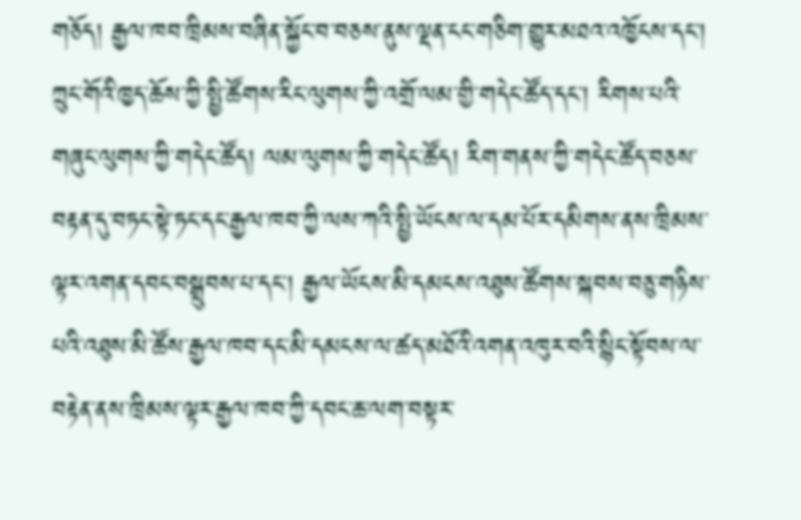གཅོད། རྒྱལ་ཁབ་ཁྲིམས་བཞིན་སྐྱོང་བ་བཅས་ནུས་ལྡན་ངང་གཅིག་གྱུར་མཐའ་འཁྱོངས་དང་། ཀྲུང་གོའི་ཁྱད་ཆོས་ཀྱི་སྤྱི་ཚོགས་རིང་ལུགས་ཀྱི་འགྲོ་ལམ་གྱི་གདེང་ཚོད་དང་། རིགས་པའི་གཞུང་ལུགས་ཀྱི་གདེང་ཚོད། ལམ་ལུགས་ཀྱི་གདེང་ཚོད། རིག་གནས་ཀྱི་གདེང་ཚོད་བཅས་བརྟན་དུ་བཏང་སྟེ་ཏང་དང་རྒྱལ་ཁབ་ཀྱི་ལས་ཀའི་སྤྱི་ཡོངས་ལ་དམ་པོར་དམིགས་ནས་ཁྲིམས་ལྟར་འགན་དབང་བསྒྲུབས་པ་དང་། རྒྱལ་ཡོངས་མི་དམངས་འཐུས་ཚོགས་སྐབས་བཅུ་གཉིས་པའི་འཐུས་མི་ཚོས་རྒྱལ་ཁབ་དང་མི་དམངས་ལ་ཚད་མཐོའི་འགན་འཁུར་བའི་སྙིང་སྟོབས་ལ་བརྟེན་ནས་ཁྲིམས་ལྟར་རྒྱལ་ཁབ་ཀྱི་དབང་ཆ་ལག་བསྟར་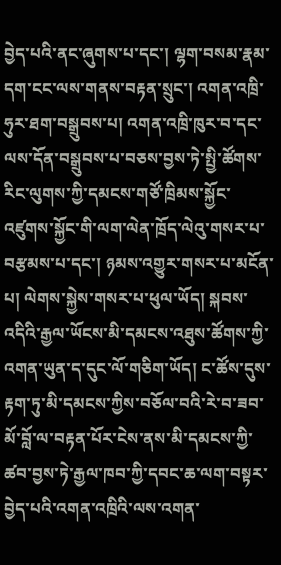བྱེད་པའི་ནང་ཞུགས་པ་དང་། ལྷག་བསམ་རྣམ་དག་ངང་ལས་གནས་བརྟན་སྲུང་། འགན་འཁྲི་ཧུར་ཐག་བསྒྲུབས་པ། འགན་འཁྲི་ཁུར་བ་དང་ལས་དོན་བསྒྲུབས་པ་བཅས་བྱས་ཏེ་སྤྱི་ཚོགས་རིང་ལུགས་ཀྱི་དམངས་གཙོ་ཁྲིམས་སྐྱོང་འཛུགས་སྐྱོང་གི་ལག་ལེན་ཁྲོད་ལེའུ་གསར་པ་བརྩམས་པ་དང་། ཉམས་འགྱུར་གསར་པ་མངོན་པ། ལེགས་སྐྱེས་གསར་པ་ཕུལ་ཡོད། སྐབས་འདིའི་རྒྱལ་ཡོངས་མི་དམངས་འཐུས་ཚོགས་ཀྱི་འགན་ཡུན་ད་དུང་ལོ་གཅིག་ཡོད། ང་ཚོས་དུས་རྟག་ཏུ་མི་དམངས་ཀྱིས་བཅོལ་བའི་རེ་བ་ཟབ་མོ་བློ་ལ་བརྟན་པོར་ངེས་ནས་མི་དམངས་ཀྱི་ཚབ་བྱས་ཏེ་རྒྱལ་ཁབ་ཀྱི་དབང་ཆ་ལག་བསྟར་བྱེད་པའི་འགན་འཁྲིའི་ལས་འགན་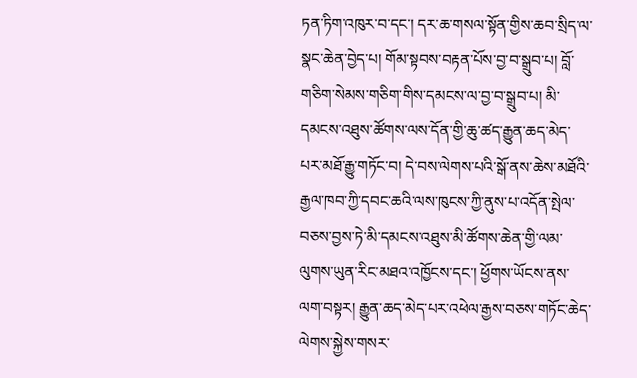ཏན་ཏིག་འཁུར་བ་དང་། དར་ཆ་གསལ་སྟོན་གྱིས་ཆབ་སྲིད་ལ་སྣང་ཆེན་བྱེད་པ། གོམ་སྟབས་བརྟན་པོས་བྱ་བ་སྒྲུབ་པ། བློ་གཅིག་སེམས་གཅིག་གིས་དམངས་ལ་བྱ་བ་སྒྲུབ་པ། མི་དམངས་འཐུས་ཚོགས་ལས་དོན་གྱི་ཆུ་ཚད་རྒྱུན་ཆད་མེད་པར་མཐོ་རྒྱུ་གཏོང་བ། དེ་བས་ལེགས་པའི་སྒོ་ནས་ཆེས་མཐོའི་རྒྱལ་ཁབ་ཀྱི་དབང་ཆའི་ལས་ཁུངས་ཀྱི་ནུས་པ་འདོན་སྤེལ་བཅས་བྱས་ཏེ་མི་དམངས་འཐུས་མི་ཚོགས་ཆེན་གྱི་ལམ་ལུགས་ཡུན་རིང་མཐའ་འཁྱོངས་དང་། ཕྱོགས་ཡོངས་ནས་ལག་བསྟར། རྒྱུན་ཆད་མེད་པར་འཕེལ་རྒྱས་བཅས་གཏོང་ཆེད་ལེགས་སྐྱེས་གསར་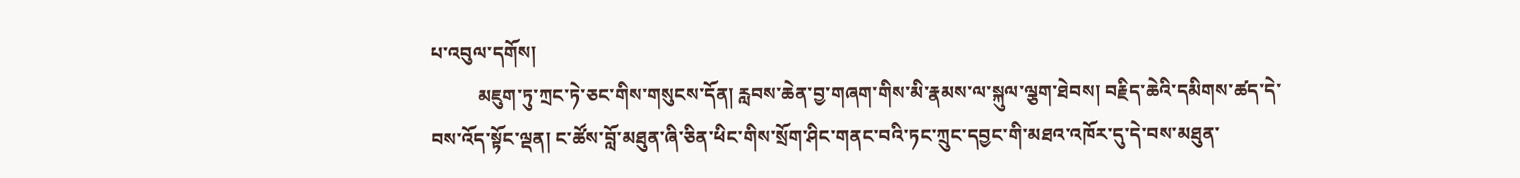པ་འབུལ་དགོས།
          མཇུག་ཏུ་ཀྲང་ཏེ་ཅང་གིས་གསུངས་དོན། རླབས་ཆེན་བྱ་གཞག་གིས་མི་རྣམས་ལ་སྐུལ་ལྕག་ཐེབས། བརྗིད་ཆེའི་དམིགས་ཚད་དེ་བས་འོད་སྟོང་ལྡན། ང་ཚོས་བློ་མཐུན་ཞི་ཅིན་ཕིང་གིས་སྲོག་ཤིང་གནང་བའི་ཏང་ཀྲུང་དབྱང་གི་མཐའ་འཁོར་དུ་དེ་བས་མཐུན་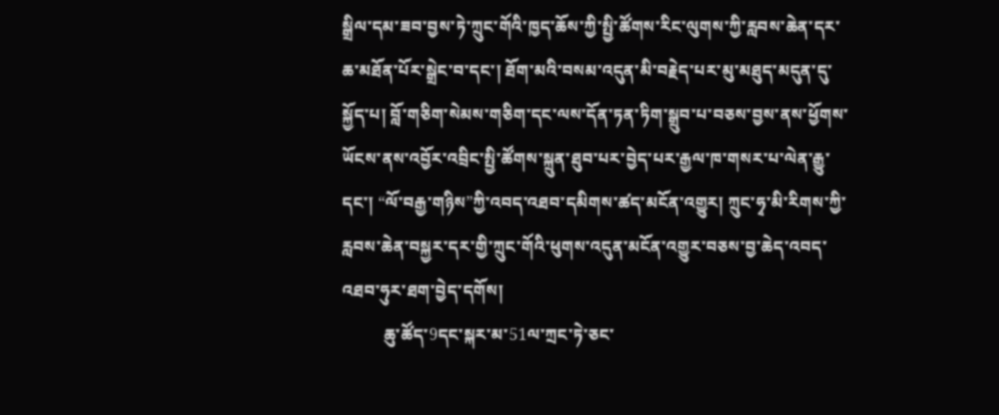སྒྲིལ་དམ་ཟབ་བྱས་ཏེ་ཀྲུང་གོའི་ཁྱད་ཆོས་ཀྱི་སྤྱི་ཚོགས་རིང་ལུགས་ཀྱི་རླབས་ཆེན་དར་ཆ་མཐོན་པོར་སྒྲེང་བ་དང་། ཐོག་མའི་བསམ་འདུན་མི་བརྗེད་པར་མུ་མཐུད་མདུན་དུ་སྐྱོད་པ། བློ་གཅིག་སེམས་གཅིག་དང་ལས་དོན་ཏན་ཏིག་སྒྲུབ་པ་བཅས་བྱས་ནས་ཕྱོགས་ཡོངས་ནས་འབྱོར་འབྲིང་སྤྱི་ཚོགས་སྐྲུན་ཐུབ་པར་བྱེད་པར་རྒྱལ་ཁ་གསར་པ་ལེན་རྒྱུ་དང་། “ལོ་བརྒྱ་གཉིས”ཀྱི་འབད་འཐབ་དམིགས་ཚད་མངོན་འགྱུར། ཀྲུང་ཧྭ་མི་རིགས་ཀྱི་རླབས་ཆེན་བསྐྱར་དར་གྱི་ཀྲུང་གོའི་ཕུགས་འདུན་མངོན་འགྱུར་བཅས་བྱ་ཆེད་འབད་འཐབ་ཧུར་ཐག་བྱེད་དགོས།
          ཆུ་ཚོད་9དང་སྐར་མ་51ལ་ཀྲང་ཏེ་ཅང་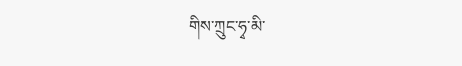གིས་ཀྲུང་ཧྭ་མི་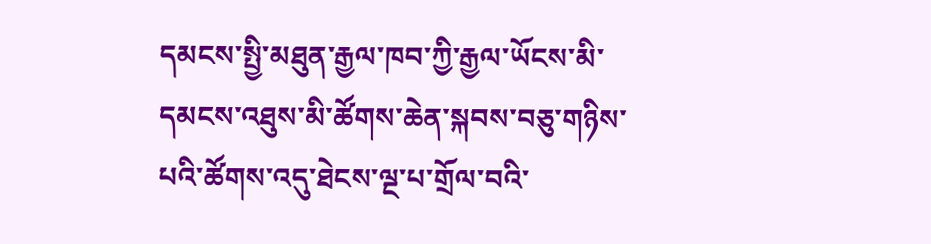དམངས་སྤྱི་མཐུན་རྒྱལ་ཁབ་ཀྱི་རྒྱལ་ཡོངས་མི་དམངས་འཐུས་མི་ཚོགས་ཆེན་སྐབས་བཅུ་གཉིས་པའི་ཚོགས་འདུ་ཐེངས་ལྔ་པ་གྲོལ་བའི་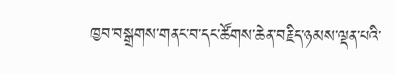ཁྱབ་བསྒྲགས་གནང་བ་དང་ཚོགས་ཆེན་བརྗིད་ཉམས་ལྡན་པའི་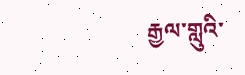རྒྱལ་གླུའི་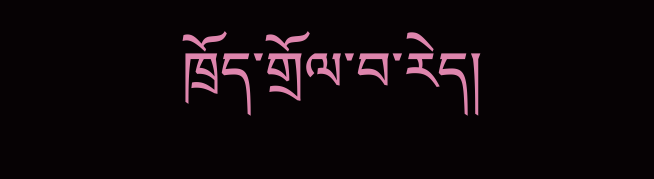ཁྲོད་གྲོལ་བ་རེད།